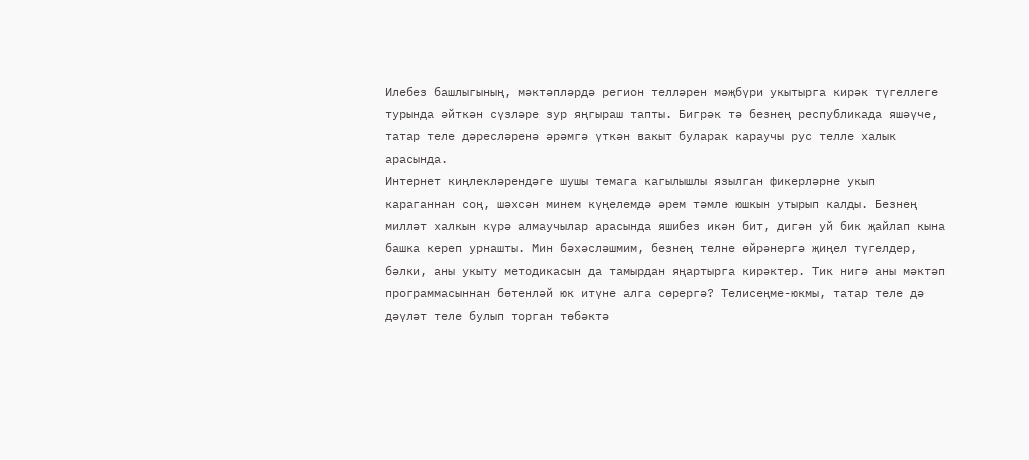Илебез башлыгының, мәктәпләрдә регион телләрен мәҗбүри укытырга кирәк түгеллеге турында әйткән сүзләре зур яңгыраш тапты. Бигрәк тә безнең республикада яшәүче, татар теле дәресләренә әрәмгә үткән вакыт буларак караучы рус телле халык арасында.
Интернет киңлекләрендәге шушы темага кагылышлы язылган фикерләрне укып караганнан соң, шәхсән минем күңелемдә әрем тәмле юшкын утырып калды. Безнең милләт халкын күрә алмаучылар арасында яшибез икән бит, дигән уй бик җайлап кына башка кереп урнашты. Мин бәхәсләшмим, безнең телне өйрәнергә җиңел түгелдер, бәлки, аны укыту методикасын да тамырдан яңартырга кирәктер. Тик нигә аны мәктәп программасыннан бөтенләй юк итүне алга сөрергә? Телисеңме-юкмы, татар теле дә дәүләт теле булып торган төбәктә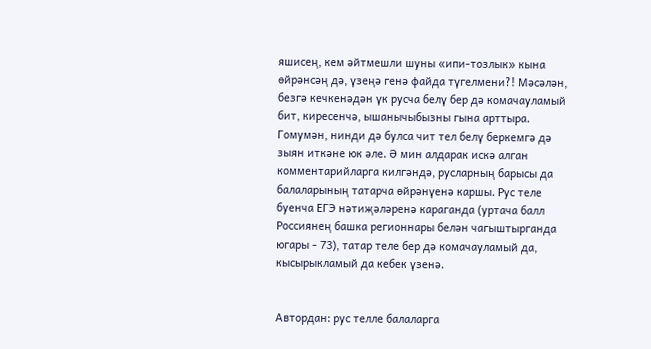яшисең, кем әйтмешли шуны «ипи-тозлык» кына өйрәнсәң дә, үзеңә генә файда түгелмени?! Мәсәлән, безгә кечкенәдән үк русча белү бер дә комачауламый бит, киресенчә, ышанычыбызны гына арттыра. Гомумән, нинди дә булса чит тел белү беркемгә дә зыян иткәне юк әле. Ә мин алдарак искә алган комментарийларга килгәндә, русларның барысы да балаларының татарча өйрәнүенә каршы. Рус теле буенча ЕГЭ нәтиҗәләренә караганда (уртача балл Россиянең башка регионнары белән чагыштырганда югары - 73), татар теле бер дә комачауламый да, кысырыкламый да кебек үзенә.


Автордан: рус телле балаларга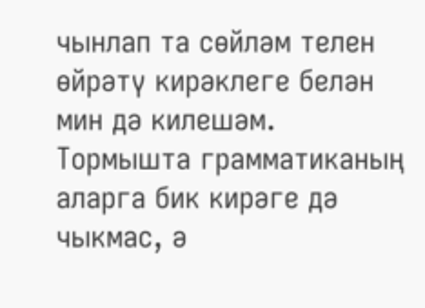чынлап та сөйләм телен өйрәтү кирәклеге белән мин дә килешәм. Тормышта грамматиканың аларга бик кирәге дә чыкмас, ә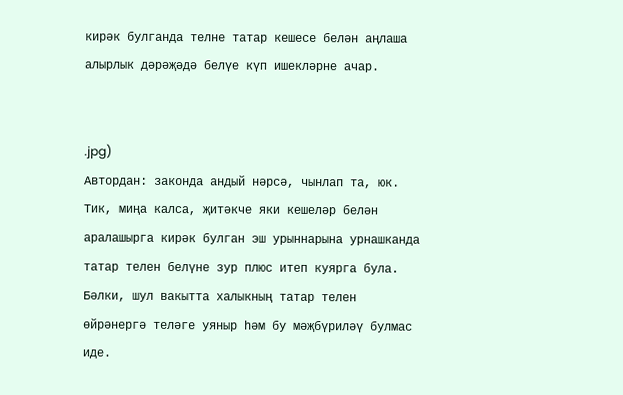кирәк булганда телне татар кешесе белән аңлаша алырлык дәрәҗәдә белүе күп ишекләрне ачар.


.jpg)
Автордан: законда андый нәрсә, чынлап та, юк. Тик, миңа калса, җитәкче яки кешеләр белән аралашырга кирәк булган эш урыннарына урнашканда татар телен белүне зур плюс итеп куярга була.
Бәлки, шул вакытта халыкның татар телен өйрәнергә теләге уяныр һәм бу мәҗбүриләү булмас иде.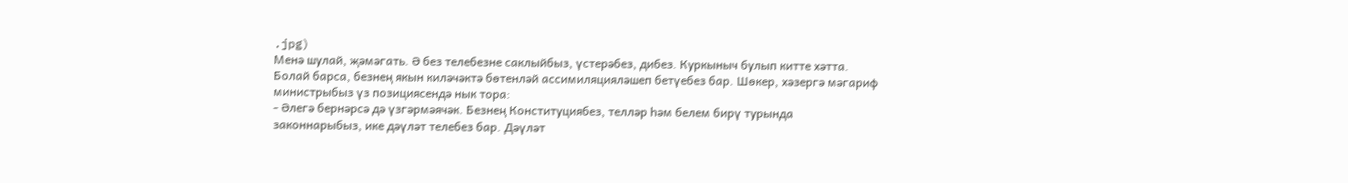.jpg)
Менә шулай, җәмәгать. Ә без телебезне саклыйбыз, үстерәбез, дибез. Куркыныч булып китте хәтта. Болай барса, безнең якын киләчәктә бөтенләй ассимиляцияләшеп бетүебез бар. Шөкер, хәзергә мәгариф министрыбыз үз позициясендә нык тора:
- Әлегә бернәрсә дә үзгәрмәячәк. Безнең Конституциябез, телләр һәм белем бирү турында законнарыбыз, ике дәүләт телебез бар. Дәүләт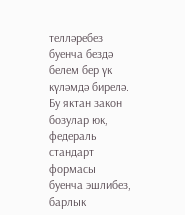телләребез буенча бездә белем бер үк күләмдә бирелә. Бу яктан закон бозулар юк, федераль стандарт формасы буенча эшлибез, барлык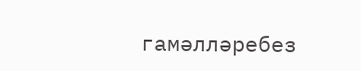гамәлләребез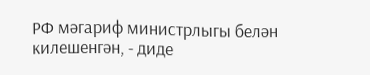РФ мәгариф министрлыгы белән килешенгән, - диде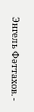Энгель Фәттахов. -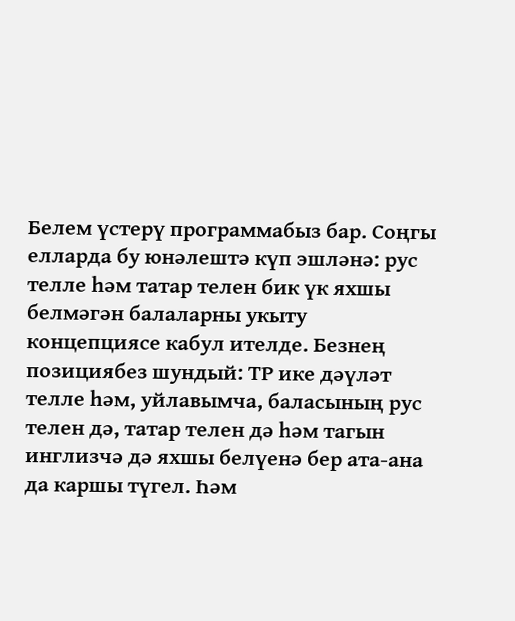Белем үстерү программабыз бар. Соңгы елларда бу юнәлештә күп эшләнә: рус телле һәм татар телен бик үк яхшы белмәгән балаларны укыту концепциясе кабул ителде. Безнең позициябез шундый: ТР ике дәүләт телле һәм, уйлавымча, баласының рус телен дә, татар телен дә һәм тагын инглизчә дә яхшы белүенә бер ата-ана да каршы түгел. Һәм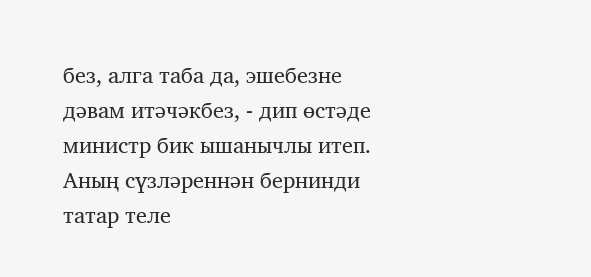без, алга таба да, эшебезне дәвам итәчәкбез, - дип өстәде министр бик ышанычлы итеп. Аның сүзләреннән бернинди татар теле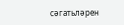сәгатьләрен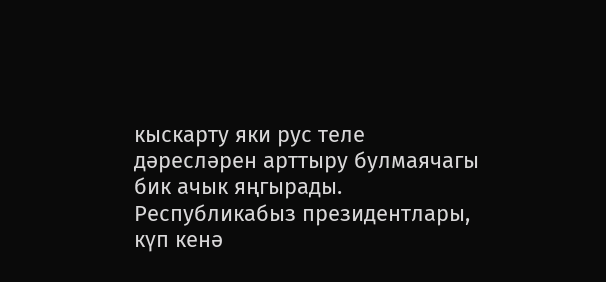кыскарту яки рус теле дәресләрен арттыру булмаячагы бик ачык яңгырады.
Республикабыз президентлары, күп кенә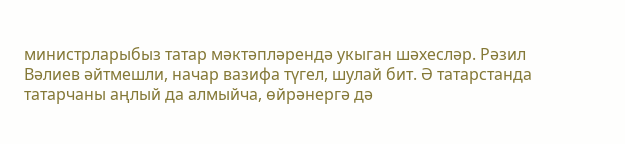министрларыбыз татар мәктәпләрендә укыган шәхесләр. Рәзил Вәлиев әйтмешли, начар вазифа түгел, шулай бит. Ә татарстанда татарчаны аңлый да алмыйча, өйрәнергә дә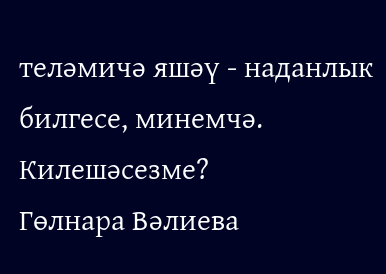теләмичә яшәү - наданлык билгесе, минемчә. Килешәсезме?
Гөлнара Вәлиева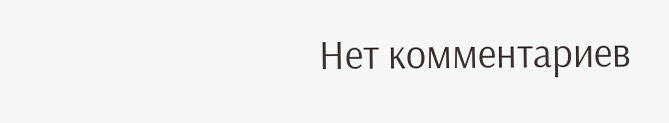Нет комментариев